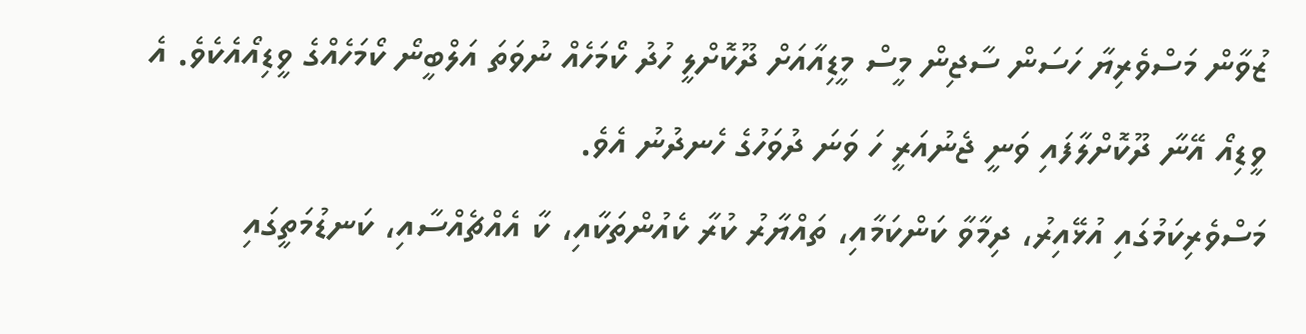ޒުވާން މަސްވެރިޔާ ހަސަން ސާޖިން މީސް މީޑިއާއަށް ދޫކޮށްލީ ހުދު ކޯމަހެއް ނުވަތަ އަލްބީނޯ ކޯމަހެއްގެ ވީޑިއޯއެކެވެ. އެ ވީޑިއޯ އޭނާ ދޫކޮށްލާފައި ވަނީ ޖެނުއަރީ ހަ ވަނަ ދުވަހުގެ ހެނދުނު އެވެ.
މަސްވެރިކަމުގައި އުޅޭއިރު، ދިމާވާ ކަންކަމާއި، ތައްޔާރު ކުރާ ކެއުންތަކާއި، ކާ އެއްޗެއްސާއި، ކަނޑުމަތީގައި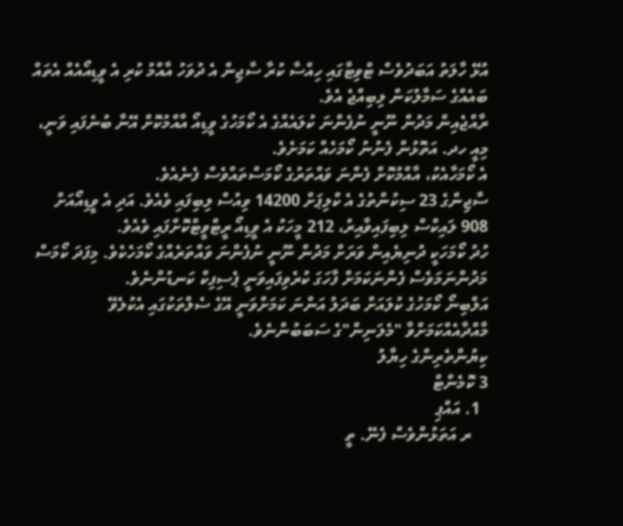އުޅޭ ހާލަތު އަބަދުވެސް ޓްވިޓާގައި ހިއްސާ ކުރާ ސާޖިން އެ ދުވަހު އާއްމު ކުރި އެ ވީޑިއޯއެއް އެތައް ބައެއްގެ ސަމާލުކަން ލިބިއްޖެ އެވެ.
ރާއްޖެއިން މަދުން ނޫނީ ނުފެންނަ ކުލައެއްގެ އެ ކޯމަހުގެ ވީޑިއޯ އާއްމުކޮށް އޭނާ ބުނެފައި ވަނީ، މިއީ ހދ. އަތޮޅުން ފެނުނު ކޯމަހެއް ކަމަށެވެ.
އެ ކޯމަހާއެކު، އާއްމުކޮށް ފެންނަ ވައްތަރުގެ ކޯމަސްތައްވެސް ފެނެއެވެ.
ސާޖިންގެ 23 ސިކުންތުގެ އެ ކްލިޕަށް 14200 ވިއުސް ލިބިފައި ވެއެވެ. އަދި އެ ވީޑިއޯއަށް 908 ލައިކްސް ލިބިފައިވާއިރު، 212 މީހަކު އެ ވީޑިއޯ ރީޓްވީޓްކޮށްފައި ވެއެވެ.
ހުދު ކޯމަހަކީ ދުނިޔެއިން ވަރަށް މަދުން ނޫނީ ނުފެންނަ ވައްތަރެއްގެ ކޯމަހެކެވެ. މިފަދަ ކޯމަސް މަދުންނަމަވެސް ފެންނަކަމަށް ފާހަގަ ކުރެވިފައިވަނީ ޕެސިފިކް ކަނޑުންނެވެ.
އަލްބިނޯ ކޯމަހުގެ ކުލައަށް ބަދަލު އަންނަ ކަމަށްވަނީ އޭގެ ސެލްތަކުގައި އެކުލެވޭ މާއްދާއެއްކަމަށްވާ "މެލަނިން"ގެ ސަބަބުންނެވެ.
ކިޔުންތެރިންގެ ހިޔާލު
3 ކޮމެންޓް
  1. އައްޕި
    ރ އަތަޅުންވެސް ފެނޭ. ތީ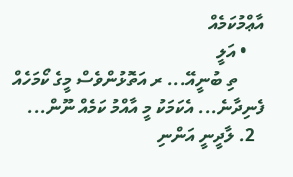އާޢްމުކަމެއް
    • އަލީ
      ތި ބުނީއޭ... ރ އަތޮޅުންވެސް މީގެ ކޯމަހެއް ފެނިދާނެ... އެކަމަކު މީ އާއްމު ކަމެއް ނޫން...
  2. ލާދީނީ އަންނި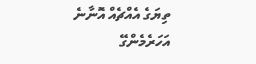ތިޔަގެ އެއްޗެއް އޮނާނެ އަހަރެމެންގޭ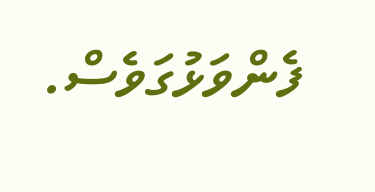ފެންވަޅުގަވެސް.